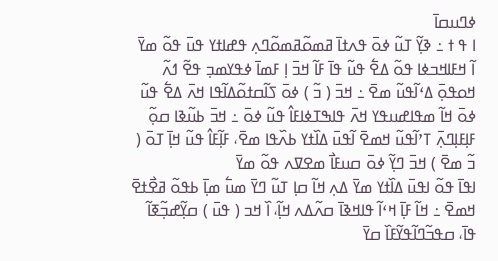ߦߣߎߛߊ߫
ߊ ߟ ߙ ߸ ߢߌ߲߬ ߠߎ߬ ߦߋ߫ ߟߍߙߊ߫ ߥߘߋ߬ߥߘߋ߬ߣߍ߲ ߟߝߊߙߌ ߟߎ߫ ߟߋ߬ ߘߌ߫
ߊ߬ ߞߓߊߞߏߦߊ ߟߋ߬ ߡߐ߱ ߟߎ߬ ߟߊ߫ ߓߊ߬ ߞߏ߫ ߊ߲ ߓߘߊ߫ ߦߟߌߘߏ߲ ߟߐ߬ ߗߍ߬ ߞߋߟߋ߲߫ ߡߵߊ߬ߟߎ߬ ߘߐ߫ ߸ ߞߏ߫ ( ߏ߬ ) ߦߋ߫ ߖߊ߬ߛߙߋ߬ߡߊ߬ߟߊ ߞߍ߫ ߡߐ߱ ߟߎ߬ ߦߋ߫ ߞߊ߬ ߘߟߊߝߎߟߌ ߞߍ߫ ߟߊߒߠߦߊߓߊ߮ ߟߎ߬ ߦߋ߫ ߸ ߞߏ߫ ߕߎ߬ߢߊ ߛߋ߲߬ ߓߊ߲ߓߊ߲ߣߍ߲߫ ߠߴߊ߬ߟߎ߬ ߞߘߐ߫ ߊ߬ߟߎ߫ ߡߊ߰ߙߌ ߕߍ߰ߟߊ ߘߐ߫، ߓߊ߲߬ߓߊ߮ ߟߎ߬ ߞߊ߲߫ ߠߋ߫ ( ߏ߬ ߘߐ߫ ) ߞߏ߫ ߣߌ߲߬ ߦߋ߫ ߛߎߓߊ߯ ߘߐߜߍ ߟߋ߬ ߘߌ߫
ߊߟߊ߫ ߟߋ߬ ߊߟߎ߫ ߡߊ߰ߙߌ ߘߌ߫ ߡߍ߲ ߞߊ߬ ߛߊ߲ ߠߎ߬ ߣߌ߫ ߘߎ߱ ߘߊ߲߫ ߕߟߋ߬ ߥߐ߯ߙߐ߫ ߞߘߐ߫ ߸ ߞߊ߬ ߓߊ߲߫ ߞߵߊ߬ ߟߊߞߢߊ߫ ߛߍ߬ߡߍ ߞߊ߲߬، ߊ߰ ߞߏ ( ߟߎ߫ ) ߛߌ߲߬ߝߏ߲߬ߧߊ߬ ߟߊ߫، ߛߟߏ߬ߣߊ߬ߟߌ߬ߓߊ߰ ߛߌ߫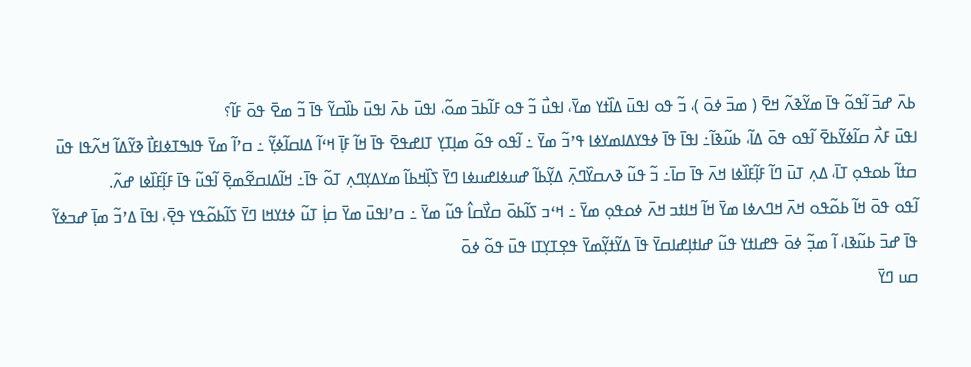ߕߍ߫ ߝߏ߫ ߊ߬ߟߋ߬ ߟߊ߫ ߘߌ߬ߢߍ߬ ߞߐ߫ ( ߘߏ߫ ߦߋ߫ )، ߏ߬ ߟߋ ߊߟߎ߫ ߡߊ߰ߙߌ ߘߌ߫، ߊߟߎ߯ ߏ߬ ߟߋ ߓߊ߬ߕߏ߫ ߘߋ߬، ߊߟߎ߫ ߕߍ߫ ߊߟߎ߫ ߕߊ߰ߛߌ߬ ߟߊ߫ ߏ߬ ߘߐ߫ ߟߋ߫ ߓߊ߬؟
ߊߟߎ߫ ߓߍ߯ ߛߊ߬ߦߌ߬ߕߐ߫ ߊ߬ߟߋ ߟߋ߫ ߡߊ߬، ߕߎ߬ߢߊ߬߸ ߊߟߊ߫ ߟߊ߫ ߦߟߌߡߊߘߌߦߊ ߟߴߏ߬ ߘߌ߫ ߸ ߊ߬ߟߋ ߟߋ߬ ߘߊ߲ߠߌ߲ ߠߊߝߟߐ߫ ߟߊ߫ ߞߊ߬ ߓߊ߲߫ ߞߵߊ߬ ߡߊߛߊ߬ߦߌ߲߬ ߸ ߛߴߊ߬ ߘߌ߫ ߟߊߒߠߦߊߓߊ߯ ߢߌ߬ߡߊ߬ ߞߍ߬ߟߊ ߟߎ߫ ߛߙߊ߬ ߕߋߟߋ߲ ߠߊ߫، ߡߍ߲ ߠߎ߫ ߣߊ߬ ߓߊ߲߬ߓߊ߰ߦߊ ߞߍ߫ ߟߊ߫ ߛߊ߫߸ ߏ߬ ߟߎ߬ ߢߍߛߌ߰ߣߍ߲߫ ߡߌ߲߬ߕߊ߬ ߝߎߦߊߝߎߦߊ ߣߌ߫ ߖߊ߲߰ߞߕߊ߬ ߘߌߡߌ߲ߣߍ߲ ߠߋ߬ ߟߊ߫߸ ߞߊ߬ߡߊߛߐ߬ߘߐ߲߫ ߊ߬ߟߎ߬ ߟߊ߫ ߓߊ߲߬ߓߊ߰ߦߊ ߝߍ߬.
ߊ߬ߟߋ ߟߋ߫ ߞߊ߬ ߕߋ߬ߟߋ ߞߍ߫ ߞߣߍߦߊ ߘߌ߫ ߞߊ߬ ߞߊߙߏ ߞߍ߫ ߦߋߟߋ߲ ߘߌ߫ ߸ ߞߵߏ ߖߊ߬ߕߋ߫ ߛߌ߯ߛߊ߮ ߟߎ߬ ߘߌ߫ ߸ ߛߴߊߟߎ߫ ߘߌ߫ ߛߊ߲߭ ߠߎ߬ ߦߙߌߞߊ ߣߌ߫ ߖߊ߬ߕߋ߬ߟߌ ߟߐ߲߫، ߊߟߊ߫ ߡߴߏ߬ ߘߊ߲߫ ߝߏߦߌ߬ ߟߊ߫ ߝߏ߫ ߕߎ߬ߢߊ، ߊ߬ ߘߏ߲߬ ߦߋ߫ ߟߝߊߙߌ ߟߎ߬ ߝߊߙߊ߲ߝߊߛߌ߫ ߟߊ߫ ߡߌ߬ߙߌ߲߬ߘߌ߫ ߟߐ߲ߠߌ߲ߠߊ ߟߎ߫ ߟߋ߬ ߦߋ߫
ߛߎ ߣߌ߫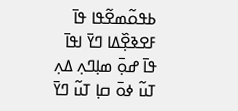ߕߟߋ߬ߘߐ߬ߟߊ ߟߊ߫ ߓߐߢߐ߲߰ߡߊ ߣߌ߫ ߊߟߊ߫ ߟߊ߫ ߝߋ߲߫ ߘߊ߲ߣߍ߲ ߡߍ߲ ߠߎ߬ ߦߋ߫ ߛߊ߲ ߠߎ߬ ߣߌ߫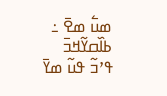ߘߎ߱ ߘߐ߫ ߸ ߕߊ߰ߛߌ߬ߞߏ߫ ߟߴߏ߬ ߟߎ߬ ߘߌ߫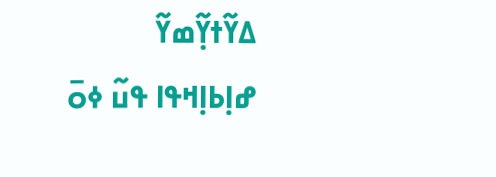ߡߌ߬ߙߌ߲߬ߘߌ߬ ߝߊ߲ߕߊ߲ߞߟߊ ߟߎ߬ ߦߋ߫